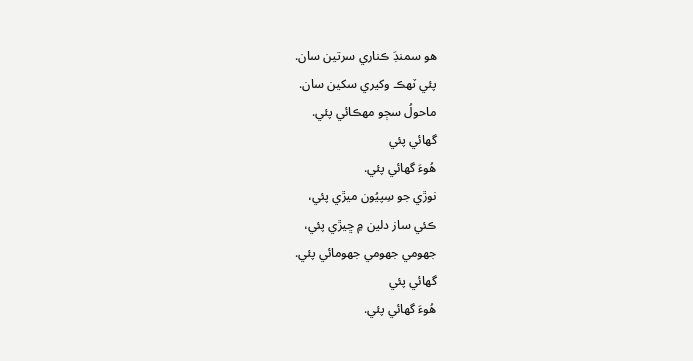هو سمنڊَ ڪناري سرتين سان.
پئي ٽھڪ وکيري سکين سان.
ماحولُ سڄو مھڪائي پئي.
گهائي پئي
هُوءَ گهائي پئي.
نوڙي جو سِپيُون ميڙي پئي،
ڪئي ساز دلين ۾ ڇيڙي پئي،
جهومي جهومي جهومائي پئي.
گهائي پئي
هُوءَ گهائي پئي.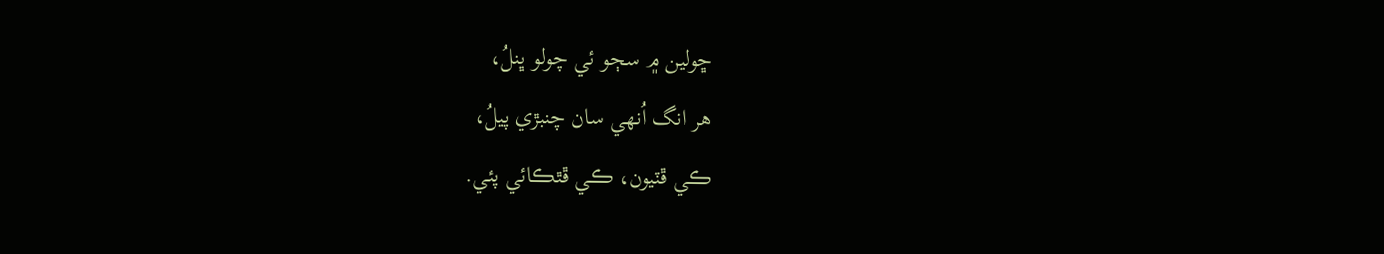ڇولين ۾ سڄو ئي چولو ڀنلُ،
هر انگ اُنھي سان چنبڙي پيلُ،
ڪي ڦٽيون، ڪي ڦٿڪائي پئي.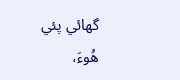گهائي پئي
هُوءَ،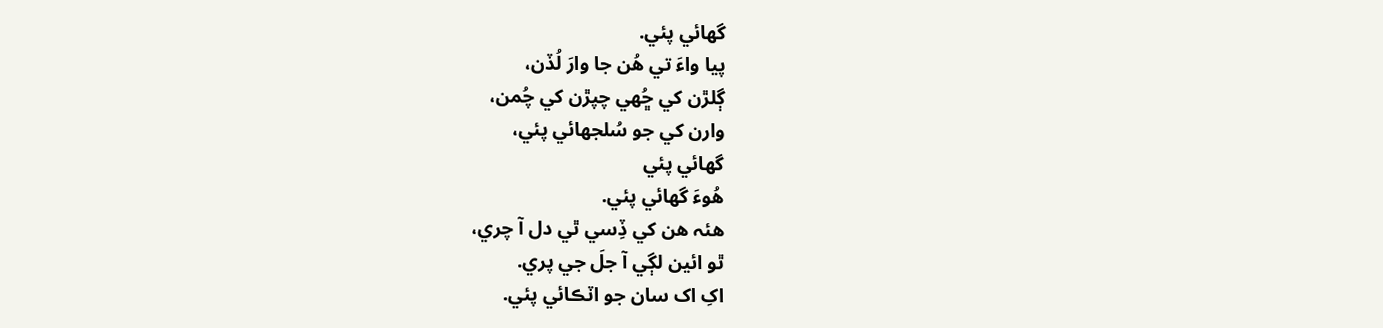گهائي پئي.
پيا واءَ تي هُن جا وارَ لُڏن،
ڳلڙن کي ڇُھي چپڙن کي چُمن،
وارن کي جو سُلجهائي پئي،
گهائي پئي
هُوءَ گهائي پئي.
هئہ هن کي ڏِسي ٿي دل آ چري،
ٿو ائين لڳي آ جلَ جي پري.
اکِ اک سان جو اٽڪائي پئي.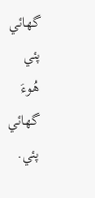گهائي پئي
هُوءَ گهائي پئي.